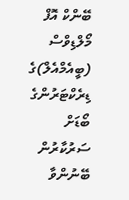ބޭންކް އޮފް މޯލްޑިވްސް (ބީއެމްއެލް)ގެ ޑިރެކްޓަރުންގެ ބޯޑަށް ސަރުކާރުން ބޭނުންވާ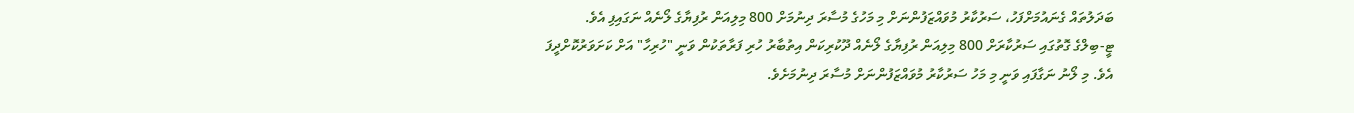ބަދަލުތައް ގެނައުމަށްފަހު، ސަރުކާރު މުވައްޒަފުންނަށް މި މަހުގެ މުސާރަ ދިނުމަށް 800 މިލިއަން ރުފިޔާގެ ލޯނެއް ނަގައިފި އެވެ.
ޓީ-ބިލްގެ ގޮތުގައި ސަރުކާރަށް 800 މިލިއަން ރުފިޔާގެ ލޯނެއް ދޫކުރިކަން އިތުބާރު ހުރި ފަރާތަކުން ވަނީ "ހުރިހާ" އަށް ކަށަވަރުކޮށްދީފަ އެވެ. މި ލޯނު ނަގާފައި ވަނީ މި މަހު ސަރުކާރު މުވައްޒަފުންނަށް މުސާރަ ދިނުމަށެވެ.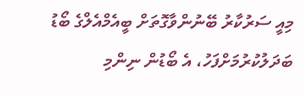މިއީ ސަރުކާރު ބޭނުންވާގޮތަށް ބީއެމްއެލްގެ ބޯޑު ބަދަލުކުރުމަށްފަހު، އެ ބޯޑުން ނިންމި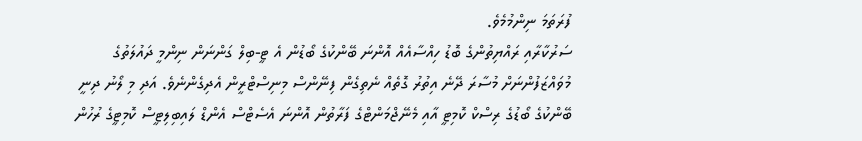ފުރަތަމަ ނިންމުމެވެ.
ސަރުކާރާއި ރައްޔިތުންގެ ބޮޑު ހިއްސާއެއް އޮންނަ ބޭންކުގެ ބޯޑުން އެ ޓީ-ބިލް ގަންނަން ނިންމީ ދައުލަތުގެ މުވައްޒަފުންނަށް މުސާރަ ދޭނެ އިތުރު ގޮތެއް ނެތިގެން ފިނޭންސް މިނިސްޓްރީން އެދިގެންނެވެ. އަދި މި ލޯނު ދިނީ ބޭންކުގެ ބޯޑުގެ ރިސްކް ކޮމިޓީ އާއި މެނޭޖްމަންޓްގެ ފަރާތުން އޮންނަ އެސެޓްސް އެންޑް ލައިބިލިޓީސް ކޮމިޓީގެ ރުހުން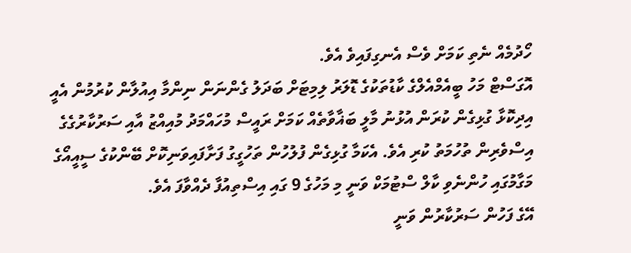ހޯދުމެއް ނެތި ކަމަށް ވެސް އެނގިފައިވެ އެވެ.
އޮގަސްޓް މަހު ބީއެމްއެލްގެ ކާޑުތަކުގެ ޑޮލަރު ލިމިޓަށް ބަދަލު ގެންނަން ނިންމާ އިއުލާން ކުރުމުން އެއީ އިދިކޮޅާ ގުޅިގެން ކުރަން އުޅުނު މާލީ ބަޣާވާތެއް ކަމަށް ރައީސް މުހައްމަދު މުއިއްޒު އާއި ސަރުކާރުގެގެ އިސްވެރިން ތުހުމަތު ކުރި އެވެ. އެކަމާ ގުޅިގެން ފުލުހުން ތަހުގީގު ފަށާފައިވަނިކޮށް ބޭންކުގެ ސީއީއޯގެ މަގާމުގައި ހުންނެވި ކާލް ސްޓުމަކް ވަނީ މި މަހުގެ 9 ގައި އިސްތިއުފާ ދެއްވާފަ އެވެ.
އޭގެ ފަހުން ސަރުކާރުން ވަނީ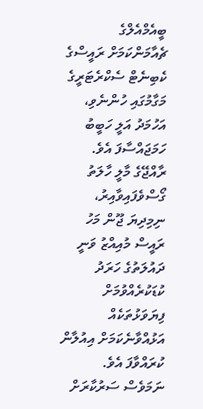ބީއެމްއެލްގެ ޗެއާމަންކަމަށް ރައީސްގެ ކެބިނެޓް ސެކްރެޓަރީގެ މަގާމުގައި ހުންނެވި، އަހުމަދު އަލީ ހަބީބު ހަމަޖައްސާފަ އެވެ.
ރާއްޖޭގެ މާލީ ހާލަތު ގޯސްވެފައިވާއިރު، ނިމިދިޔަ ޖޫން މަހު ރައީސް މުއިއްޒު ވަނީ ދައުލަތުގެ ހަރަދު ކުޑަކުރެއްވުމަށް ފިޔަވަޅުތަކެއް އަޅުއްވާނެކަމަށް އިއުލާން ކުރައްވާފަ އެވެ. ނަމަވެސް ސަރުކާރަށް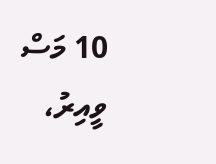10 މަސް ވީއިރު،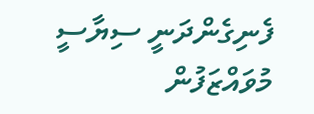ފެނިގެންދަނީ ސިޔާސީ މުވައްޒަފުން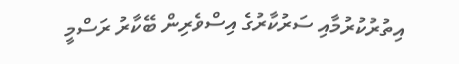އިތުރުކުރުމާއި ސަރުކާރުގެ އިސްވެރިން ބޭކާރު ރަސްމީ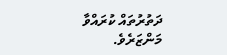ދަތުރުތައް ކުރައްވާ މަންޒަރެވެ.